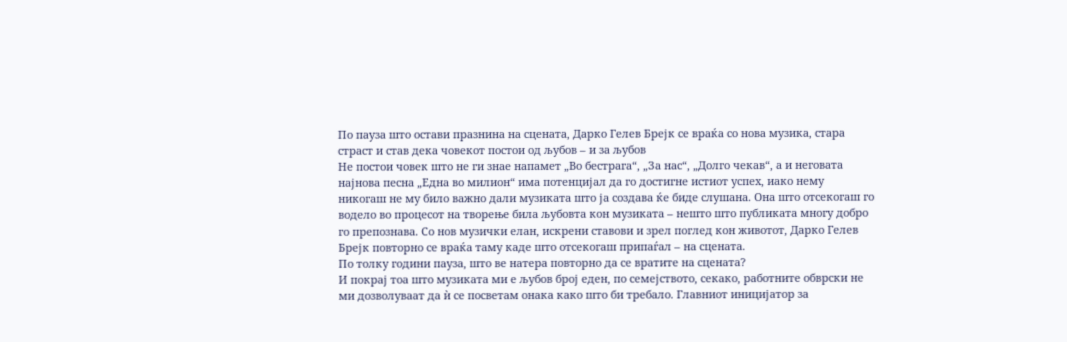По пауза што остави празнина на сцената, Дарко Гелев Брејк се враќа со нова музика, стара страст и став дека човекот постои од љубов – и за љубов
Не постои човек што не ги знае напамет „Во бестрага“, „За нас“, „Долго чекав“, а и неговата најнова песна „Една во милион“ има потенцијал да го достигне истиот успех, иако нему никогаш не му било важно дали музиката што ја создава ќе биде слушана. Она што отсекогаш го водело во процесот на творење била љубовта кон музиката – нешто што публиката многу добро го препознава. Со нов музички елан, искрени ставови и зрел поглед кон животот, Дарко Гелев Брејк повторно се враќа таму каде што отсекогаш припаѓал – на сцената.
По толку години пауза, што ве натера повторно да се вратите на сцената?
И покрај тоа што музиката ми е љубов број еден, по семејството, секако, работните обврски не ми дозволуваат да ѝ се посветам онака како што би требало. Главниот иницијатор за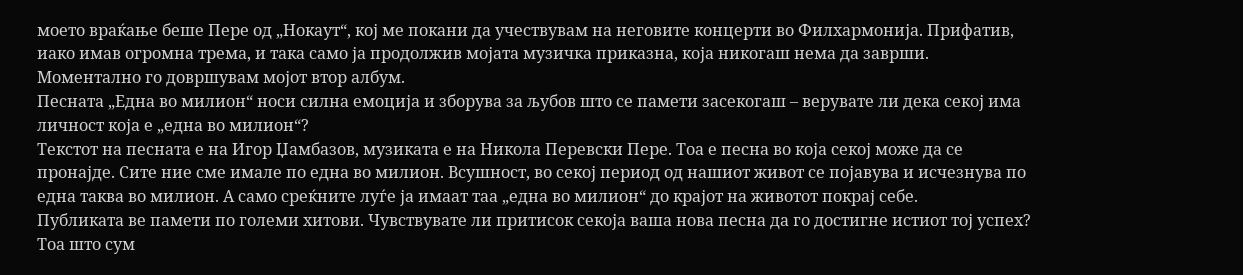моето враќање беше Пере од „Нокаут“, кој ме покани да учествувам на неговите концерти во Филхармонија. Прифатив, иако имав огромна трема, и така само ја продолжив мојата музичка приказна, која никогаш нема да заврши. Моментално го довршувам мојот втор албум.
Песната „Една во милион“ носи силна емоција и зборува за љубов што се памети засекогаш – верувате ли дека секој има личност која е „една во милион“?
Текстот на песната е на Игор Џамбазов, музиката е на Никола Перевски Пере. Тоа е песна во која секој може да се пронајде. Сите ние сме имале по една во милион. Всушност, во секој период од нашиот живот се појавува и исчезнува по една таква во милион. А само среќните луѓе ја имаат таа „една во милион“ до крајот на животот покрај себе.
Публиката ве памети по големи хитови. Чувствувате ли притисок секоја ваша нова песна да го достигне истиот тој успех?
Тоа што сум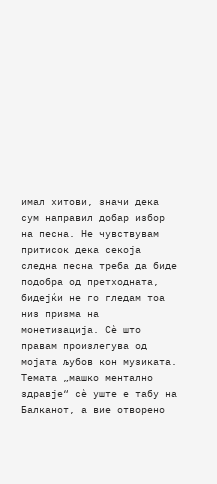имал хитови, значи дека сум направил добар избор на песна. Не чувствувам притисок дека секоја следна песна треба да биде подобра од претходната, бидејќи не го гледам тоа низ призма на монетизација. Сè што правам произлегува од мојата љубов кон музиката.
Темата „машко ментално здравје“ сѐ уште е табу на Балканот, а вие отворено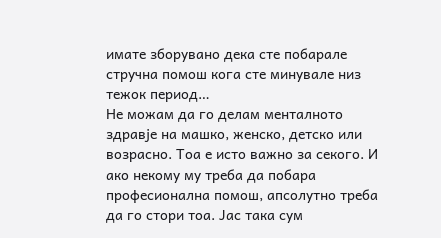имате зборувано дека сте побарале стручна помош кога сте минувале низ тежок период…
Не можам да го делам менталното здравје на машко, женско, детско или возрасно. Тоа е исто важно за секого. И ако некому му треба да побара професионална помош, апсолутно треба да го стори тоа. Јас така сум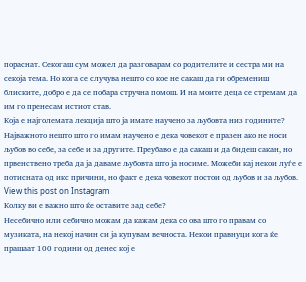пораснат. Секогаш сум можел да разговарам со родителите и сестра ми на секоја тема. Но кога се случува нешто со кое не сакаш да ги обремениш блиските, добро е да се побара стручна помош. И на моите деца се стремам да им го пренесам истиот став.
Која е најголемата лекција што ја имате научено за љубовта низ годините?
Најважното нешто што го имам научено е дека човекот е празен ако не носи љубов во себе, за себе и за другите. Преубаво е да сакаш и да бидеш сакан, но првенствено треба да ја даваме љубовта што ја носиме. Можеби кај некои луѓе е потисната од икс причини, но факт е дека човекот постои од љубов и за љубов.
View this post on Instagram
Колку ви е важно што ќе оставите зад себе?
Несебично или себично можам да кажам дека со ова што го правам со музиката, на некој начин си ја купувам вечноста. Некои правнуци кога ќе прашаат 100 години од денес кој е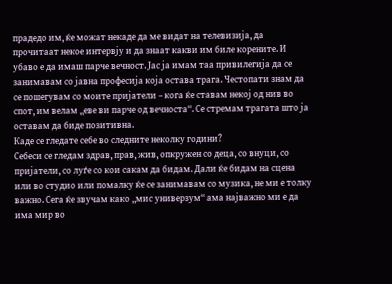прадедо им, ќе можат некаде да ме видат на телевизија, да прочитаат некое интервју и да знаат какви им биле корените. И убаво е да имаш парче вечност. Јас ја имам таа привилегија да се занимавам со јавна професија која остава трага. Честопати знам да се пошегувам со моите пријатели – кога ќе ставам некој од нив во спот, им велам „еве ви парче од вечноста“. Се стремам трагата што ја оставам да биде позитивна.
Каде се гледате себе во следните неколку години?
Себеси се гледам здрав, прав, жив, опкружен со деца, со внуци, со пријатели, со луѓе со кои сакам да бидам. Дали ќе бидам на сцена или во студио или помалку ќе се занимавам со музика, не ми е толку важно. Сега ќе звучам како „мис универзум“ ама најважно ми е да има мир во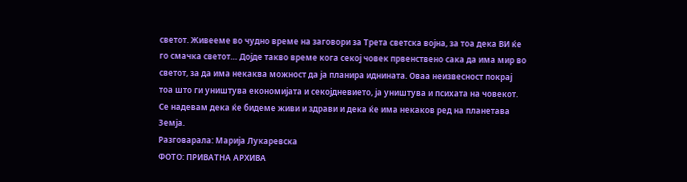светот. Живееме во чудно време на заговори за Трета светска војна, за тоа дека ВИ ќе го смачка светот… Дојде такво време кога секој човек првенствено сака да има мир во светот, за да има некаква можност да ја планира иднината. Оваа неизвесност покрај тоа што ги уништува економијата и секојдневието, ја уништува и психата на човекот. Се надевам дека ќе бидеме живи и здрави и дека ќе има некаков ред на планетава Земја.
Разговарала: Марија Лукаревска
ФОТО: ПРИВАТНА АРХИВА